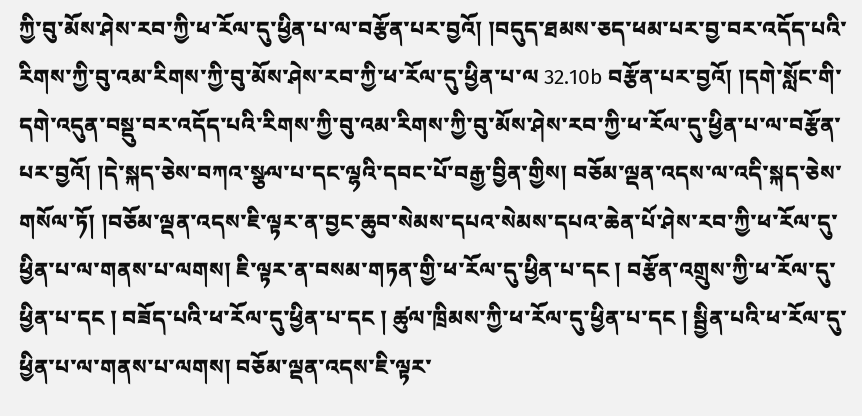ཀྱི་བུ་མོས་ཤེས་རབ་ཀྱི་ཕ་རོལ་དུ་ཕྱིན་པ་ལ་བརྩོན་པར་བྱའོ། །བདུད་ཐམས་ཅད་ཕམ་པར་བྱ་བར་འདོད་པའི་རིགས་ཀྱི་བུ་འམ་རིགས་ཀྱི་བུ་མོས་ཤེས་རབ་ཀྱི་ཕ་རོལ་དུ་ཕྱིན་པ་ལ 32.10b བརྩོན་པར་བྱའོ། །དགེ་སློང་གི་དགེ་འདུན་བསྡུ་བར་འདོད་པའི་རིགས་ཀྱི་བུ་འམ་རིགས་ཀྱི་བུ་མོས་ཤེས་རབ་ཀྱི་ཕ་རོལ་དུ་ཕྱིན་པ་ལ་བརྩོན་པར་བྱའོ། །དེ་སྐད་ཅེས་བཀའ་སྩལ་པ་དང་ལྷའི་དབང་པོ་བརྒྱ་བྱིན་གྱིས། བཅོམ་ལྡན་འདས་ལ་འདི་སྐད་ཅེས་གསོལ་ཏོ། །བཅོམ་ལྡན་འདས་ཇི་ལྟར་ན་བྱང་ཆུབ་སེམས་དཔའ་སེམས་དཔའ་ཆེན་པོ་ཤེས་རབ་ཀྱི་ཕ་རོལ་དུ་ཕྱིན་པ་ལ་གནས་པ་ལགས། ཇི་ལྟར་ན་བསམ་གཏན་གྱི་ཕ་རོལ་དུ་ཕྱིན་པ་དང ། བརྩོན་འགྲུས་ཀྱི་ཕ་རོལ་དུ་ཕྱིན་པ་དང ། བཟོད་པའི་ཕ་རོལ་དུ་ཕྱིན་པ་དང ། ཚུལ་ཁྲིམས་ཀྱི་ཕ་རོལ་དུ་ཕྱིན་པ་དང ། སྦྱིན་པའི་ཕ་རོལ་དུ་ཕྱིན་པ་ལ་གནས་པ་ལགས། བཅོམ་ལྡན་འདས་ཇི་ལྟར་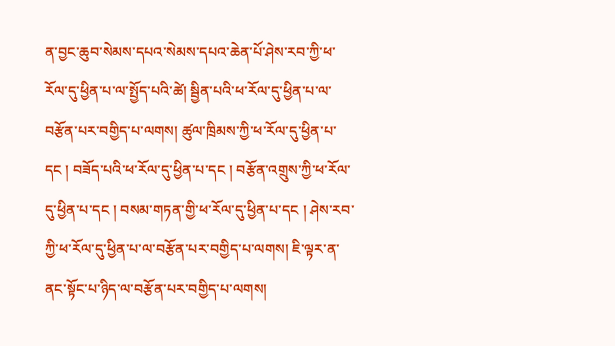ན་བྱང་ཆུབ་སེམས་དཔའ་སེམས་དཔའ་ཆེན་པོ་ཤེས་རབ་ཀྱི་ཕ་རོལ་དུ་ཕྱིན་པ་ལ་སྤྱོད་པའི་ཚེ། སྦྱིན་པའི་ཕ་རོལ་དུ་ཕྱིན་པ་ལ་བརྩོན་པར་བགྱིད་པ་ལགས། ཚུལ་ཁྲིམས་ཀྱི་ཕ་རོལ་དུ་ཕྱིན་པ་དང ། བཟོད་པའི་ཕ་རོལ་དུ་ཕྱིན་པ་དང ། བརྩོན་འགྲུས་ཀྱི་ཕ་རོལ་དུ་ཕྱིན་པ་དང ། བསམ་གཏན་གྱི་ཕ་རོལ་དུ་ཕྱིན་པ་དང ། ཤེས་རབ་ཀྱི་ཕ་རོལ་དུ་ཕྱིན་པ་ལ་བརྩོན་པར་བགྱིད་པ་ལགས། ཇི་ལྟར་ན་ནང་སྟོང་པ་ཉིད་ལ་བརྩོན་པར་བགྱིད་པ་ལགས།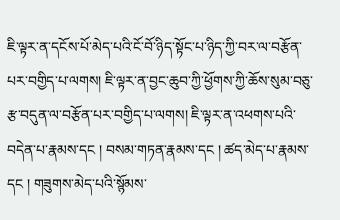ཇི་ལྟར་ན་དངོས་པོ་མེད་པའི་ངོ་བོ་ཉིད་སྟོང་པ་ཉིད་ཀྱི་བར་ལ་བརྩོན་པར་བགྱིད་པ་ལགས། ཇི་ལྟར་ན་བྱང་ཆུབ་ཀྱི་ཕྱོགས་ཀྱི་ཆོས་སུམ་བཅུ་རྩ་བདུན་ལ་བརྩོན་པར་བགྱིད་པ་ལགས། ཇི་ལྟར་ན་འཕགས་པའི་བདེན་པ་རྣམས་དང ། བསམ་གཏན་རྣམས་དང ། ཚད་མེད་པ་རྣམས་དང ། གཟུགས་མེད་པའི་སྙོམས་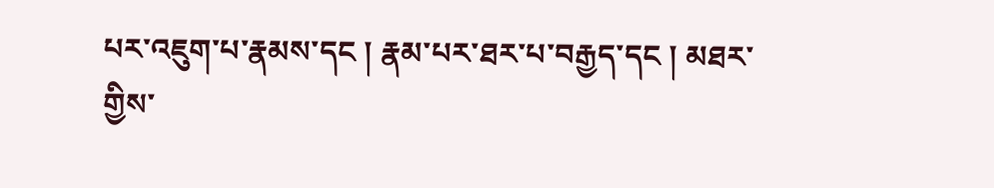པར་འཇུག་པ་རྣམས་དང ། རྣམ་པར་ཐར་པ་བརྒྱད་དང ། མཐར་གྱིས་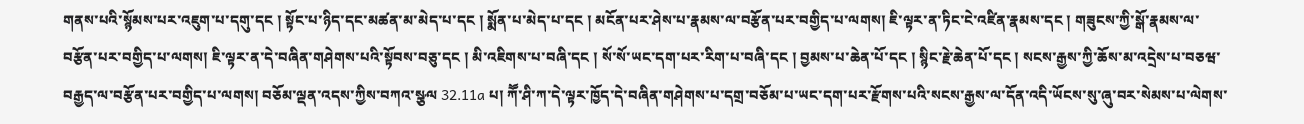གནས་པའི་སྙོམས་པར་འཇུག་པ་དགུ་དང ། སྟོང་པ་ཉིད་དང་མཚན་མ་མེད་པ་དང ། སྨོན་པ་མེད་པ་དང ། མངོན་པར་ཤེས་པ་རྣམས་ལ་བརྩོན་པར་བགྱིད་པ་ལགས། ཇི་ལྟར་ན་ཏིང་ངེ་འཛིན་རྣམས་དང ། གཟུངས་ཀྱི་སྒོ་རྣམས་ལ་བརྩོན་པར་བགྱིད་པ་ལགས། ཇི་ལྟར་ན་དེ་བཞིན་གཤེགས་པའི་སྟོབས་བཅུ་དང ། མི་འཇིགས་པ་བཞི་དང ། སོ་སོ་ཡང་དག་པར་རིག་པ་བཞི་དང ། བྱམས་པ་ཆེན་པོ་དང ། སྙིང་རྗེ་ཆེན་པོ་དང ། སངས་རྒྱས་ཀྱི་ཆོས་མ་འདྲེས་པ་བཅཝ་བརྒྱད་ལ་བརྩོན་པར་བགྱིད་པ་ལགས། བཅོམ་ལྡན་འདས་ཀྱིས་བཀའ་སྩལ 32.11a པ། ཀཽ་ཤི་ཀ་དེ་ལྟར་ཁྱོད་དེ་བཞིན་གཤེགས་པ་དགྲ་བཅོམ་པ་ཡང་དག་པར་རྫོགས་པའི་སངས་རྒྱས་ལ་དོན་འདི་ཡོངས་སུ་ཞུ་བར་སེམས་པ་ལེགས་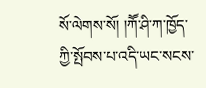སོ་ལེགས་སོ། །ཀཽ་ཤི་ཀ་ཁྱོད་ཀྱི་སྤོབས་པ་འདི་ཡང་སངས་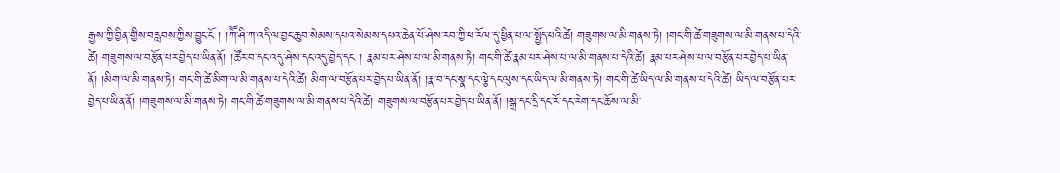རྒྱས་ཀྱི་བྱིན་གྱིས་བརླབས་ཀྱིས་བྱུང་ངོ ། །ཀཽ་ཤི་ཀ་འདི་ལ་བྱང་ཆུབ་སེམས་དཔའ་སེམས་དཔའ་ཆེན་པོ་ཤེས་རབ་ཀྱི་ཕ་རོལ་དུ་ཕྱིན་པ་ལ་སྤྱོད་པའི་ཚེ། གཟུགས་ལ་མི་གནས་ཏེ། །གང་གི་ཚེ་གཟུགས་ལ་མི་གནས་པ་དེའི་ཚེ། གཟུགས་ལ་བརྩོན་པར་བྱེད་པ་ཡིན་ནོ། །ཚོར་བ་དང་འདུ་ཤེས་དང་འདུ་བྱེད་དང ། རྣམ་པར་ཤེས་པ་ལ་མི་གནས་ཏེ། གང་གི་ཚེ་རྣམ་པར་ཤེས་པ་ལ་མི་གནས་པ་དེའི་ཚེ། རྣམ་པར་ཤེས་པ་ལ་བརྩོན་པར་བྱེད་པ་ཡིན་ནོ། །མིག་ལ་མི་གནས་ཏེ། གང་གི་ཚེ་མིག་ལ་མི་གནས་པ་དེའི་ཚེ། མིག་ལ་བརྩོན་པར་བྱེད་པ་ཡིན་ནོ། །རྣ་བ་དང་སྣ་དང་ལྕེ་དང་ལུས་དང་ཡིད་ལ་མི་གནས་ཏེ། གང་གི་ཚེ་ཡིད་ལ་མི་གནས་པ་དེའི་ཚེ། ཡིད་ལ་བརྩོན་པར་བྱེད་པ་ཡིན་ནོ། །གཟུགས་ལ་མི་གནས་ཏེ། གང་གི་ཚེ་གཟུགས་ལ་མི་གནས་པ་དེའི་ཚེ། གཟུགས་ལ་བརྩོན་པར་བྱེད་པ་ཡིན་ནོ། །སྒྲ་དང་དྲི་དང་རོ་དང་རེག་དང་ཆོས་ལ་མི་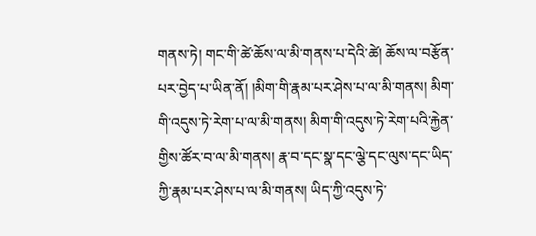གནས་ཏེ། གང་གི་ཚེ་ཆོས་ལ་མི་གནས་པ་དེའི་ཚེ། ཆོས་ལ་བརྩོན་པར་བྱེད་པ་ཡིན་ནོ། །མིག་གི་རྣམ་པར་ཤེས་པ་ལ་མི་གནས། མིག་གི་འདུས་ཏེ་རེག་པ་ལ་མི་གནས། མིག་གི་འདུས་ཏེ་རེག་པའི་རྐྱེན་གྱིས་ཚོར་བ་ལ་མི་གནས། རྣ་བ་དང་སྣ་དང་ལྕེ་དང་ལུས་དང་ཡིད་ཀྱི་རྣམ་པར་ཤེས་པ་ལ་མི་གནས། ཡིད་ཀྱི་འདུས་ཏེ་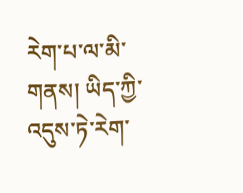རེག་པ་ལ་མི་གནས། ཡིད་ཀྱི་འདུས་ཏེ་རེག་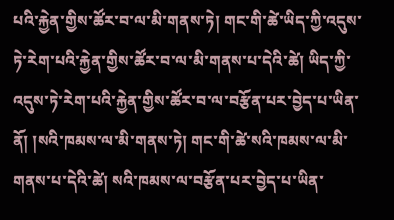པའི་རྐྱེན་གྱིས་ཚོར་བ་ལ་མི་གནས་ཏེ། གང་གི་ཚེ་ཡིད་ཀྱི་འདུས་ཏེ་རེག་པའི་རྐྱེན་གྱིས་ཚོར་བ་ལ་མི་གནས་པ་དེའི་ཚེ། ཡིད་ཀྱི་འདུས་ཏེ་རེག་པའི་རྐྱེན་གྱིས་ཚོར་བ་ལ་བརྩོན་པར་བྱེད་པ་ཡིན་ནོ། །སའི་ཁམས་ལ་མི་གནས་ཏེ། གང་གི་ཚེ་སའི་ཁམས་ལ་མི་གནས་པ་དེའི་ཚེ། སའི་ཁམས་ལ་བརྩོན་པར་བྱེད་པ་ཡིན་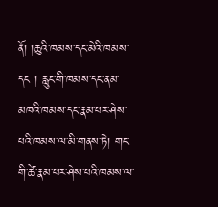ནོ། །ཆུའི་ཁམས་དང་མེའི་ཁམས་དང ། རླུང་གི་ཁམས་དང་ནམ་མཁའི་ཁམས་དང་རྣམ་པར་ཤེས་པའི་ཁམས་ལ་མི་གནས་ཏེ། གང་གི་ཚེ་རྣམ་པར་ཤེས་པའི་ཁམས་ལ་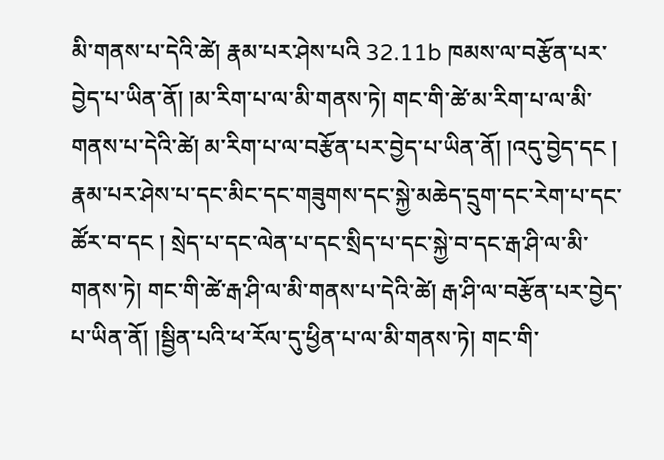མི་གནས་པ་དེའི་ཚེ། རྣམ་པར་ཤེས་པའི 32.11b ཁམས་ལ་བརྩོན་པར་བྱེད་པ་ཡིན་ནོ། །མ་རིག་པ་ལ་མི་གནས་ཏེ། གང་གི་ཚེ་མ་རིག་པ་ལ་མི་གནས་པ་དེའི་ཚེ། མ་རིག་པ་ལ་བརྩོན་པར་བྱེད་པ་ཡིན་ནོ། །འདུ་བྱེད་དང ། རྣམ་པར་ཤེས་པ་དང་མིང་དང་གཟུགས་དང་སྐྱེ་མཆེད་དྲུག་དང་རེག་པ་དང་ཚོར་བ་དང ། སྲེད་པ་དང་ལེན་པ་དང་སྲིད་པ་དང་སྐྱེ་བ་དང་རྒ་ཤི་ལ་མི་གནས་ཏེ། གང་གི་ཚེ་རྒ་ཤི་ལ་མི་གནས་པ་དེའི་ཚེ། རྒ་ཤི་ལ་བརྩོན་པར་བྱེད་པ་ཡིན་ནོ། །སྦྱིན་པའི་ཕ་རོལ་དུ་ཕྱིན་པ་ལ་མི་གནས་ཏེ། གང་གི་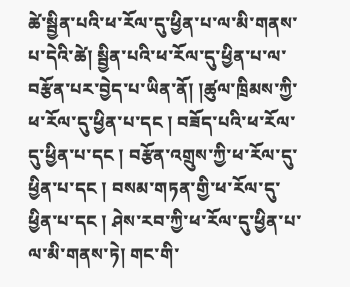ཚེ་སྦྱིན་པའི་ཕ་རོལ་དུ་ཕྱིན་པ་ལ་མི་གནས་པ་དེའི་ཚེ། སྦྱིན་པའི་ཕ་རོལ་དུ་ཕྱིན་པ་ལ་བརྩོན་པར་བྱེད་པ་ཡིན་ནོ། །ཚུལ་ཁྲིམས་ཀྱི་ཕ་རོལ་དུ་ཕྱིན་པ་དང ། བཟོད་པའི་ཕ་རོལ་དུ་ཕྱིན་པ་དང ། བརྩོན་འགྲུས་ཀྱི་ཕ་རོལ་དུ་ཕྱིན་པ་དང ། བསམ་གཏན་གྱི་ཕ་རོལ་དུ་ཕྱིན་པ་དང ། ཤེས་རབ་ཀྱི་ཕ་རོལ་དུ་ཕྱིན་པ་ལ་མི་གནས་ཏེ། གང་གི་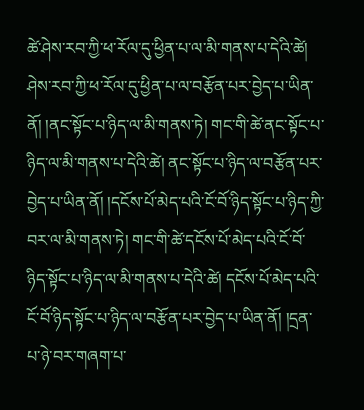ཚེ་ཤེས་རབ་ཀྱི་ཕ་རོལ་དུ་ཕྱིན་པ་ལ་མི་གནས་པ་དེའི་ཚེ། ཤེས་རབ་ཀྱི་ཕ་རོལ་དུ་ཕྱིན་པ་ལ་བརྩོན་པར་བྱེད་པ་ཡིན་ནོ། །ནང་སྟོང་པ་ཉིད་ལ་མི་གནས་ཏེ། གང་གི་ཚེ་ནང་སྟོང་པ་ཉིད་ལ་མི་གནས་པ་དེའི་ཚེ། ནང་སྟོང་པ་ཉིད་ལ་བརྩོན་པར་བྱེད་པ་ཡིན་ནོ། །དངོས་པོ་མེད་པའི་ངོ་བོ་ཉིད་སྟོང་པ་ཉིད་ཀྱི་བར་ལ་མི་གནས་ཏེ། གང་གི་ཚེ་དངོས་པོ་མེད་པའི་ངོ་བོ་ཉིད་སྟོང་པ་ཉིད་ལ་མི་གནས་པ་དེའི་ཚེ། དངོས་པོ་མེད་པའི་ངོ་བོ་ཉིད་སྟོང་པ་ཉིད་ལ་བརྩོན་པར་བྱེད་པ་ཡིན་ནོ། །དྲན་པ་ཉེ་བར་གཞག་པ་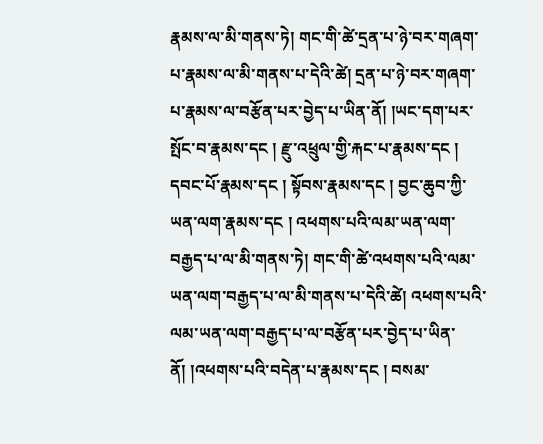རྣམས་ལ་མི་གནས་ཏེ། གང་གི་ཚེ་དྲན་པ་ཉེ་བར་གཞག་པ་རྣམས་ལ་མི་གནས་པ་དེའི་ཚེ། དྲན་པ་ཉེ་བར་གཞག་པ་རྣམས་ལ་བརྩོན་པར་བྱེད་པ་ཡིན་ནོ། །ཡང་དག་པར་སྤོང་བ་རྣམས་དང ། རྫུ་འཕྲུལ་གྱི་རྐང་པ་རྣམས་དང ། དབང་པོ་རྣམས་དང ། སྟོབས་རྣམས་དང ། བྱང་ཆུབ་ཀྱི་ཡན་ལག་རྣམས་དང ། འཕགས་པའི་ལམ་ཡན་ལག་བརྒྱད་པ་ལ་མི་གནས་ཏེ། གང་གི་ཚེ་འཕགས་པའི་ལམ་ཡན་ལག་བརྒྱད་པ་ལ་མི་གནས་པ་དེའི་ཚེ། འཕགས་པའི་ལམ་ཡན་ལག་བརྒྱད་པ་ལ་བརྩོན་པར་བྱེད་པ་ཡིན་ནོ། །འཕགས་པའི་བདེན་པ་རྣམས་དང ། བསམ་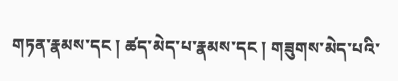གཏན་རྣམས་དང ། ཚད་མེད་པ་རྣམས་དང ། གཟུགས་མེད་པའི་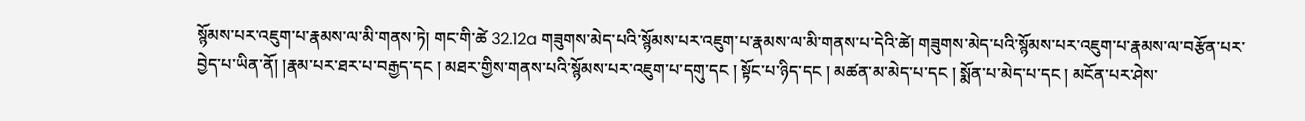སྙོམས་པར་འཇུག་པ་རྣམས་ལ་མི་གནས་ཏེ། གང་གི་ཚེ 32.12a གཟུགས་མེད་པའི་སྙོམས་པར་འཇུག་པ་རྣམས་ལ་མི་གནས་པ་དེའི་ཚེ། གཟུགས་མེད་པའི་སྙོམས་པར་འཇུག་པ་རྣམས་ལ་བརྩོན་པར་བྱེད་པ་ཡིན་ནོ། །རྣམ་པར་ཐར་པ་བརྒྱད་དང ། མཐར་གྱིས་གནས་པའི་སྙོམས་པར་འཇུག་པ་དགུ་དང ། སྟོང་པ་ཉིད་དང ། མཚན་མ་མེད་པ་དང ། སྨོན་པ་མེད་པ་དང ། མངོན་པར་ཤེས་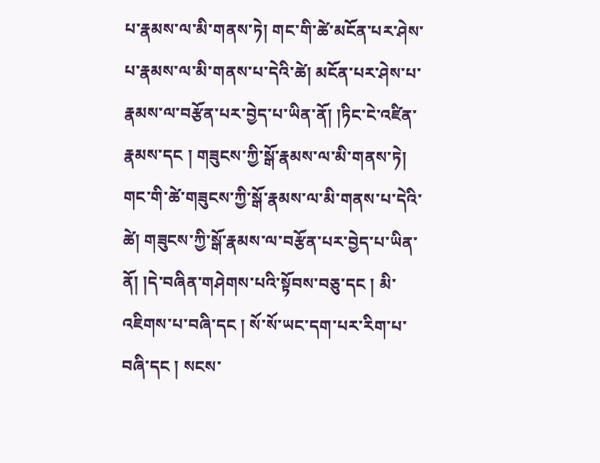པ་རྣམས་ལ་མི་གནས་ཏེ། གང་གི་ཚེ་མངོན་པར་ཤེས་པ་རྣམས་ལ་མི་གནས་པ་དེའི་ཚེ། མངོན་པར་ཤེས་པ་རྣམས་ལ་བརྩོན་པར་བྱེད་པ་ཡིན་ནོ། །ཏིང་ངེ་འཛིན་རྣམས་དང ། གཟུངས་ཀྱི་སྒོ་རྣམས་ལ་མི་གནས་ཏེ། གང་གི་ཚེ་གཟུངས་ཀྱི་སྒོ་རྣམས་ལ་མི་གནས་པ་དེའི་ཚེ། གཟུངས་ཀྱི་སྒོ་རྣམས་ལ་བརྩོན་པར་བྱེད་པ་ཡིན་ནོ། །དེ་བཞིན་གཤེགས་པའི་སྟོབས་བཅུ་དང ། མི་འཇིགས་པ་བཞི་དང ། སོ་སོ་ཡང་དག་པར་རིག་པ་བཞི་དང ། སངས་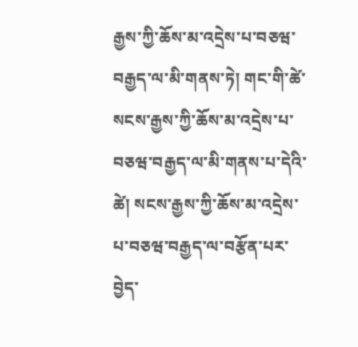རྒྱས་ཀྱི་ཆོས་མ་འདྲེས་པ་བཅཝ་བརྒྱད་ལ་མི་གནས་ཏེ། གང་གི་ཚེ་སངས་རྒྱས་ཀྱི་ཆོས་མ་འདྲེས་པ་བཅཝ་བརྒྱད་ལ་མི་གནས་པ་དེའི་ཚེ། སངས་རྒྱས་ཀྱི་ཆོས་མ་འདྲེས་པ་བཅཝ་བརྒྱད་ལ་བརྩོན་པར་བྱེད་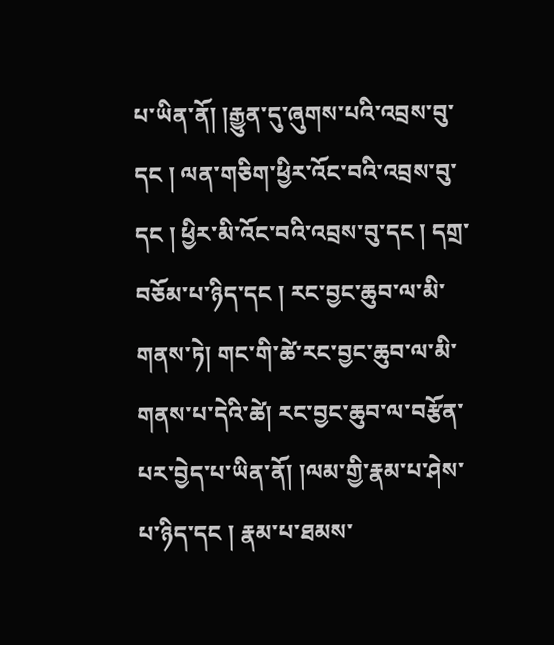པ་ཡིན་ནོ། །རྒྱུན་དུ་ཞུགས་པའི་འབྲས་བུ་དང ། ལན་གཅིག་ཕྱིར་འོང་བའི་འབྲས་བུ་དང ། ཕྱིར་མི་འོང་བའི་འབྲས་བུ་དང ། དགྲ་བཅོམ་པ་ཉིད་དང ། རང་བྱང་ཆུབ་ལ་མི་གནས་ཏེ། གང་གི་ཚེ་རང་བྱང་ཆུབ་ལ་མི་གནས་པ་དེའི་ཚེ། རང་བྱང་ཆུབ་ལ་བརྩོན་པར་བྱེད་པ་ཡིན་ནོ། །ལམ་གྱི་རྣམ་པ་ཤེས་པ་ཉིད་དང ། རྣམ་པ་ཐམས་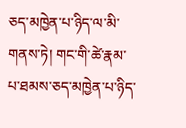ཅད་མཁྱེན་པ་ཉིད་ལ་མི་གནས་ཏེ། གང་གི་ཚེ་རྣམ་པ་ཐམས་ཅད་མཁྱེན་པ་ཉིད་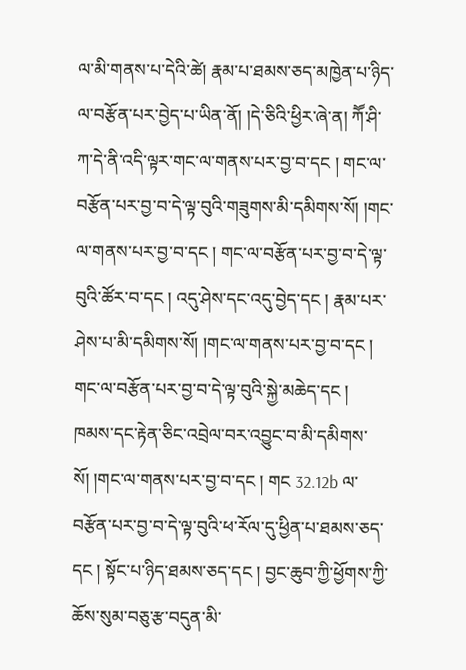ལ་མི་གནས་པ་དེའི་ཚེ། རྣམ་པ་ཐམས་ཅད་མཁྱེན་པ་ཉིད་ལ་བརྩོན་པར་བྱེད་པ་ཡིན་ནོ། །དེ་ཅིའི་ཕྱིར་ཞེ་ན། ཀཽ་ཤི་ཀ་དེ་ནི་འདི་ལྟར་གང་ལ་གནས་པར་བྱ་བ་དང ། གང་ལ་བརྩོན་པར་བྱ་བ་དེ་ལྟ་བུའི་གཟུགས་མི་དམིགས་སོ། །གང་ལ་གནས་པར་བྱ་བ་དང ། གང་ལ་བརྩོན་པར་བྱ་བ་དེ་ལྟ་བུའི་ཚོར་བ་དང ། འདུ་ཤེས་དང་འདུ་བྱེད་དང ། རྣམ་པར་ཤེས་པ་མི་དམིགས་སོ། །གང་ལ་གནས་པར་བྱ་བ་དང ། གང་ལ་བརྩོན་པར་བྱ་བ་དེ་ལྟ་བུའི་སྐྱེ་མཆེད་དང ། ཁམས་དང་རྟེན་ཅིང་འབྲེལ་བར་འབྱུང་བ་མི་དམིགས་སོ། །གང་ལ་གནས་པར་བྱ་བ་དང ། གང 32.12b ལ་བརྩོན་པར་བྱ་བ་དེ་ལྟ་བུའི་ཕ་རོལ་དུ་ཕྱིན་པ་ཐམས་ཅད་དང ། སྟོང་པ་ཉིད་ཐམས་ཅད་དང ། བྱང་ཆུབ་ཀྱི་ཕྱོགས་ཀྱི་ཆོས་སུམ་བཅུ་རྩ་བདུན་མི་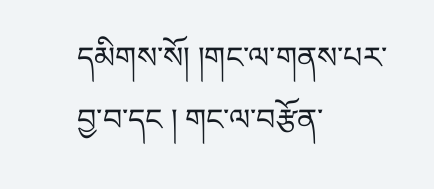དམིགས་སོ། །གང་ལ་གནས་པར་བྱ་བ་དང ། གང་ལ་བརྩོན་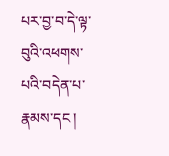པར་བྱ་བ་དེ་ལྟ་བུའི་འཕགས་པའི་བདེན་པ་རྣམས་དང །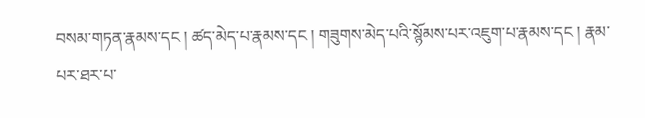བསམ་གཏན་རྣམས་དང ། ཚད་མེད་པ་རྣམས་དང ། གཟུགས་མེད་པའི་སྙོམས་པར་འཇུག་པ་རྣམས་དང ། རྣམ་པར་ཐར་པ་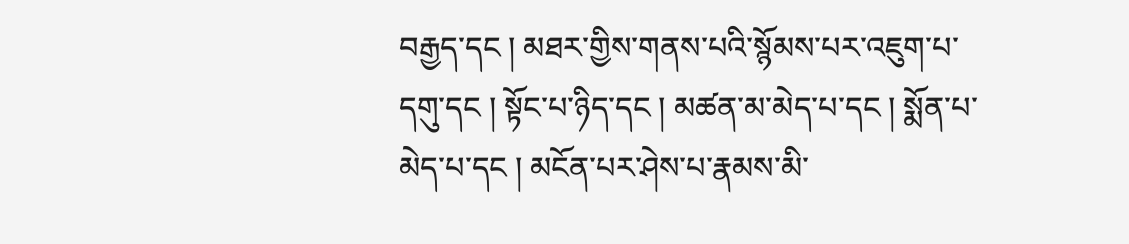བརྒྱད་དང ། མཐར་གྱིས་གནས་པའི་སྙོམས་པར་འཇུག་པ་དགུ་དང ། སྟོང་པ་ཉིད་དང ། མཚན་མ་མེད་པ་དང ། སྨོན་པ་མེད་པ་དང ། མངོན་པར་ཤེས་པ་རྣམས་མི་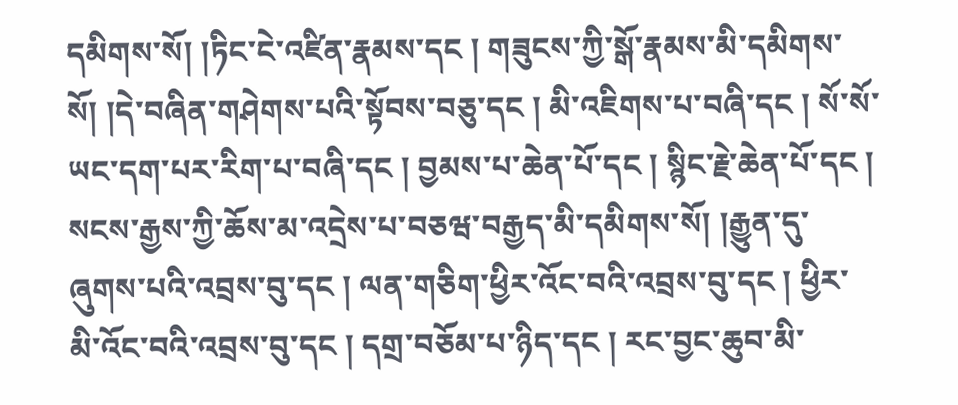དམིགས་སོ། །ཏིང་ངེ་འཛིན་རྣམས་དང ། གཟུངས་ཀྱི་སྒོ་རྣམས་མི་དམིགས་སོ། །དེ་བཞིན་གཤེགས་པའི་སྟོབས་བཅུ་དང ། མི་འཇིགས་པ་བཞི་དང ། སོ་སོ་ཡང་དག་པར་རིག་པ་བཞི་དང ། བྱམས་པ་ཆེན་པོ་དང ། སྙིང་རྗེ་ཆེན་པོ་དང ། སངས་རྒྱས་ཀྱི་ཆོས་མ་འདྲེས་པ་བཅཝ་བརྒྱད་མི་དམིགས་སོ། །རྒྱུན་དུ་ཞུགས་པའི་འབྲས་བུ་དང ། ལན་གཅིག་ཕྱིར་འོང་བའི་འབྲས་བུ་དང ། ཕྱིར་མི་འོང་བའི་འབྲས་བུ་དང ། དགྲ་བཅོམ་པ་ཉིད་དང ། རང་བྱང་ཆུབ་མི་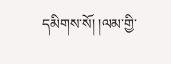དམིགས་སོ། །ལམ་གྱི་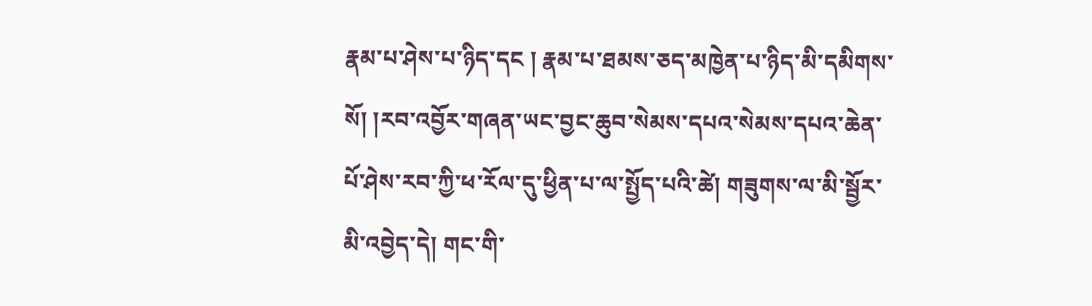རྣམ་པ་ཤེས་པ་ཉིད་དང ། རྣམ་པ་ཐམས་ཅད་མཁྱེན་པ་ཉིད་མི་དམིགས་སོ། །རབ་འབྱོར་གཞན་ཡང་བྱང་ཆུབ་སེམས་དཔའ་སེམས་དཔའ་ཆེན་པོ་ཤེས་རབ་ཀྱི་ཕ་རོལ་དུ་ཕྱིན་པ་ལ་སྤྱོད་པའི་ཚེ། གཟུགས་ལ་མི་སྦྱོར་མི་འབྱེད་དེ། གང་གི་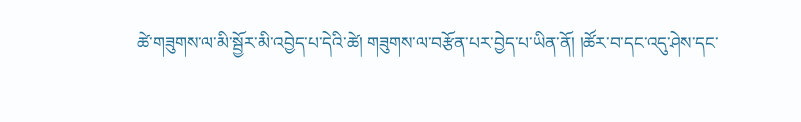ཚེ་གཟུགས་ལ་མི་སྦྱོར་མི་འབྱེད་པ་དེའི་ཚེ། གཟུགས་ལ་བརྩོན་པར་བྱེད་པ་ཡིན་ནོ། །ཚོར་བ་དང་འདུ་ཤེས་དང་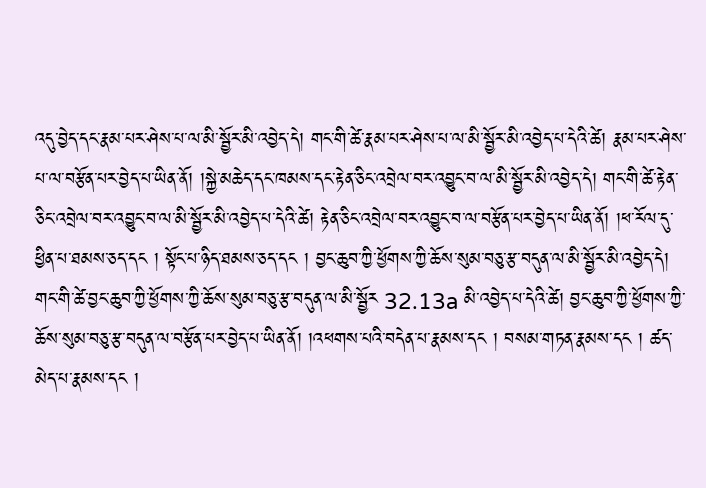འདུ་བྱེད་དང་རྣམ་པར་ཤེས་པ་ལ་མི་སྦྱོར་མི་འབྱེད་དེ། གང་གི་ཚེ་རྣམ་པར་ཤེས་པ་ལ་མི་སྦྱོར་མི་འབྱེད་པ་དེའི་ཚེ། རྣམ་པར་ཤེས་པ་ལ་བརྩོན་པར་བྱེད་པ་ཡིན་ནོ། །སྐྱེ་མཆེད་དང་ཁམས་དང་རྟེན་ཅིང་འབྲེལ་བར་འབྱུང་བ་ལ་མི་སྦྱོར་མི་འབྱེད་དེ། གང་གི་ཚེ་རྟེན་ཅིང་འབྲེལ་བར་འབྱུང་བ་ལ་མི་སྦྱོར་མི་འབྱེད་པ་དེའི་ཚེ། རྟེན་ཅིང་འབྲེལ་བར་འབྱུང་བ་ལ་བརྩོན་པར་བྱེད་པ་ཡིན་ནོ། །ཕ་རོལ་དུ་ཕྱིན་པ་ཐམས་ཅད་དང ། སྟོང་པ་ཉིད་ཐམས་ཅད་དང ། བྱང་ཆུབ་ཀྱི་ཕྱོགས་ཀྱི་ཆོས་སུམ་བཅུ་རྩ་བདུན་ལ་མི་སྦྱོར་མི་འབྱེད་དེ། གང་གི་ཚེ་བྱང་ཆུབ་ཀྱི་ཕྱོགས་ཀྱི་ཆོས་སུམ་བཅུ་རྩ་བདུན་ལ་མི་སྦྱོར 32.13a མི་འབྱེད་པ་དེའི་ཚེ། བྱང་ཆུབ་ཀྱི་ཕྱོགས་ཀྱི་ཆོས་སུམ་བཅུ་རྩ་བདུན་ལ་བརྩོན་པར་བྱེད་པ་ཡིན་ནོ། །འཕགས་པའི་བདེན་པ་རྣམས་དང ། བསམ་གཏན་རྣམས་དང ། ཚད་མེད་པ་རྣམས་དང །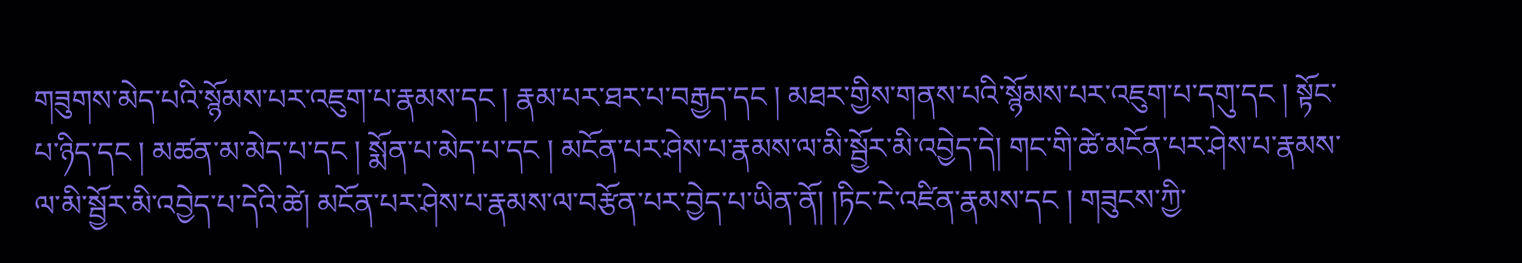གཟུགས་མེད་པའི་སྙོམས་པར་འཇུག་པ་རྣམས་དང ། རྣམ་པར་ཐར་པ་བརྒྱད་དང ། མཐར་གྱིས་གནས་པའི་སྙོམས་པར་འཇུག་པ་དགུ་དང ། སྟོང་པ་ཉིད་དང ། མཚན་མ་མེད་པ་དང ། སྨོན་པ་མེད་པ་དང ། མངོན་པར་ཤེས་པ་རྣམས་ལ་མི་སྦྱོར་མི་འབྱེད་དེ། གང་གི་ཚེ་མངོན་པར་ཤེས་པ་རྣམས་ལ་མི་སྦྱོར་མི་འབྱེད་པ་དེའི་ཚེ། མངོན་པར་ཤེས་པ་རྣམས་ལ་བརྩོན་པར་བྱེད་པ་ཡིན་ནོ། །ཏིང་ངེ་འཛིན་རྣམས་དང ། གཟུངས་ཀྱི་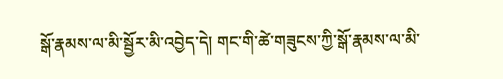སྒོ་རྣམས་ལ་མི་སྦྱོར་མི་འབྱེད་དེ། གང་གི་ཚེ་གཟུངས་ཀྱི་སྒོ་རྣམས་ལ་མི་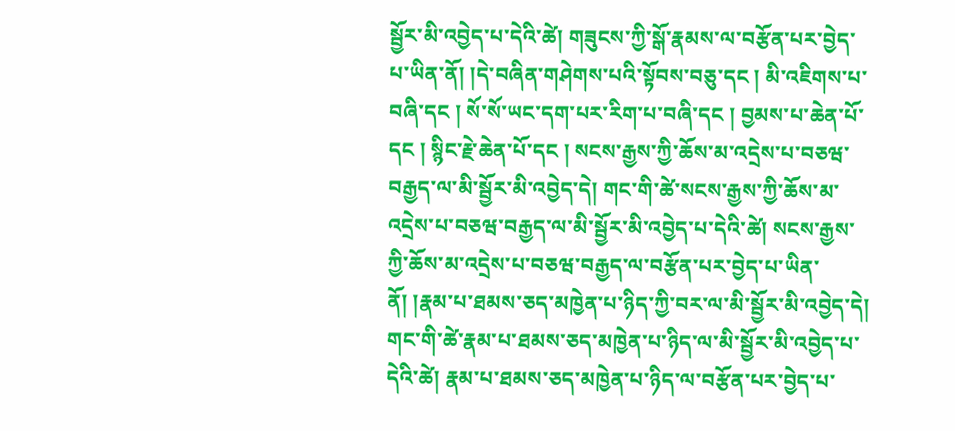སྦྱོར་མི་འབྱེད་པ་དེའི་ཚེ། གཟུངས་ཀྱི་སྒོ་རྣམས་ལ་བརྩོན་པར་བྱེད་པ་ཡིན་ནོ། །དེ་བཞིན་གཤེགས་པའི་སྟོབས་བཅུ་དང ། མི་འཇིགས་པ་བཞི་དང ། སོ་སོ་ཡང་དག་པར་རིག་པ་བཞི་དང ། བྱམས་པ་ཆེན་པོ་དང ། སྙིང་རྗེ་ཆེན་པོ་དང ། སངས་རྒྱས་ཀྱི་ཆོས་མ་འདྲེས་པ་བཅཝ་བརྒྱད་ལ་མི་སྦྱོར་མི་འབྱེད་དེ། གང་གི་ཚེ་སངས་རྒྱས་ཀྱི་ཆོས་མ་འདྲེས་པ་བཅཝ་བརྒྱད་ལ་མི་སྦྱོར་མི་འབྱེད་པ་དེའི་ཚེ། སངས་རྒྱས་ཀྱི་ཆོས་མ་འདྲེས་པ་བཅཝ་བརྒྱད་ལ་བརྩོན་པར་བྱེད་པ་ཡིན་ནོ། །རྣམ་པ་ཐམས་ཅད་མཁྱེན་པ་ཉིད་ཀྱི་བར་ལ་མི་སྦྱོར་མི་འབྱེད་དེ། གང་གི་ཚེ་རྣམ་པ་ཐམས་ཅད་མཁྱེན་པ་ཉིད་ལ་མི་སྦྱོར་མི་འབྱེད་པ་དེའི་ཚེ། རྣམ་པ་ཐམས་ཅད་མཁྱེན་པ་ཉིད་ལ་བརྩོན་པར་བྱེད་པ་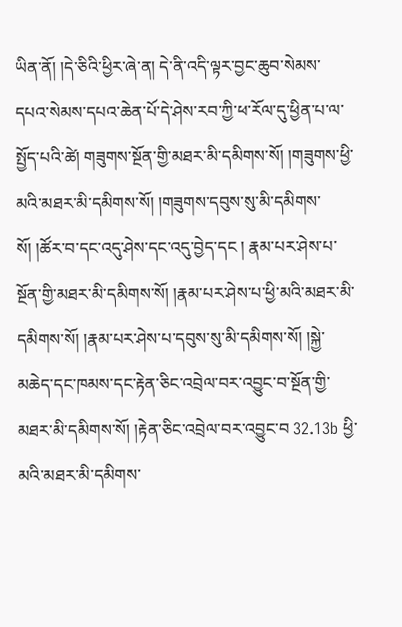ཡིན་ནོ། །དེ་ཅིའི་ཕྱིར་ཞེ་ན། དེ་ནི་འདི་ལྟར་བྱང་ཆུབ་སེམས་དཔའ་སེམས་དཔའ་ཆེན་པོ་དེ་ཤེས་རབ་ཀྱི་ཕ་རོལ་དུ་ཕྱིན་པ་ལ་སྤྱོད་པའི་ཚེ། གཟུགས་སྔོན་གྱི་མཐར་མི་དམིགས་སོ། །གཟུགས་ཕྱི་མའི་མཐར་མི་དམིགས་སོ། །གཟུགས་དབུས་སུ་མི་དམིགས་སོ། །ཚོར་བ་དང་འདུ་ཤེས་དང་འདུ་བྱེད་དང ། རྣམ་པར་ཤེས་པ་སྔོན་གྱི་མཐར་མི་དམིགས་སོ། །རྣམ་པར་ཤེས་པ་ཕྱི་མའི་མཐར་མི་དམིགས་སོ། །རྣམ་པར་ཤེས་པ་དབུས་སུ་མི་དམིགས་སོ། །སྐྱེ་མཆེད་དང་ཁམས་དང་རྟེན་ཅིང་འབྲེལ་བར་འབྱུང་བ་སྔོན་གྱི་མཐར་མི་དམིགས་སོ། །རྟེན་ཅིང་འབྲེལ་བར་འབྱུང་བ 32.13b ཕྱི་མའི་མཐར་མི་དམིགས་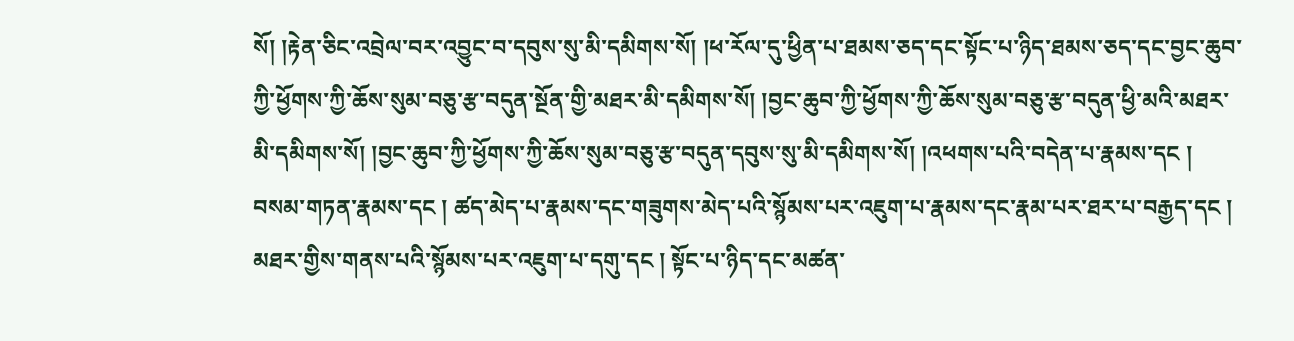སོ། །རྟེན་ཅིང་འབྲེལ་བར་འབྱུང་བ་དབུས་སུ་མི་དམིགས་སོ། །ཕ་རོལ་དུ་ཕྱིན་པ་ཐམས་ཅད་དང་སྟོང་པ་ཉིད་ཐམས་ཅད་དང་བྱང་ཆུབ་ཀྱི་ཕྱོགས་ཀྱི་ཆོས་སུམ་བཅུ་རྩ་བདུན་སྔོན་གྱི་མཐར་མི་དམིགས་སོ། །བྱང་ཆུབ་ཀྱི་ཕྱོགས་ཀྱི་ཆོས་སུམ་བཅུ་རྩ་བདུན་ཕྱི་མའི་མཐར་མི་དམིགས་སོ། །བྱང་ཆུབ་ཀྱི་ཕྱོགས་ཀྱི་ཆོས་སུམ་བཅུ་རྩ་བདུན་དབུས་སུ་མི་དམིགས་སོ། །འཕགས་པའི་བདེན་པ་རྣམས་དང ། བསམ་གཏན་རྣམས་དང ། ཚད་མེད་པ་རྣམས་དང་གཟུགས་མེད་པའི་སྙོམས་པར་འཇུག་པ་རྣམས་དང་རྣམ་པར་ཐར་པ་བརྒྱད་དང ། མཐར་གྱིས་གནས་པའི་སྙོམས་པར་འཇུག་པ་དགུ་དང ། སྟོང་པ་ཉིད་དང་མཚན་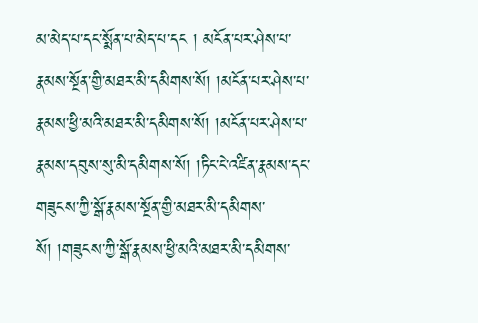མ་མེད་པ་དང་སྨོན་པ་མེད་པ་དང ། མངོན་པར་ཤེས་པ་རྣམས་སྔོན་གྱི་མཐར་མི་དམིགས་སོ། །མངོན་པར་ཤེས་པ་རྣམས་ཕྱི་མའི་མཐར་མི་དམིགས་སོ། །མངོན་པར་ཤེས་པ་རྣམས་དབུས་སུ་མི་དམིགས་སོ། །ཏིང་ངེ་འཛིན་རྣམས་དང་གཟུངས་ཀྱི་སྒོ་རྣམས་སྔོན་གྱི་མཐར་མི་དམིགས་སོ། །གཟུངས་ཀྱི་སྒོ་རྣམས་ཕྱི་མའི་མཐར་མི་དམིགས་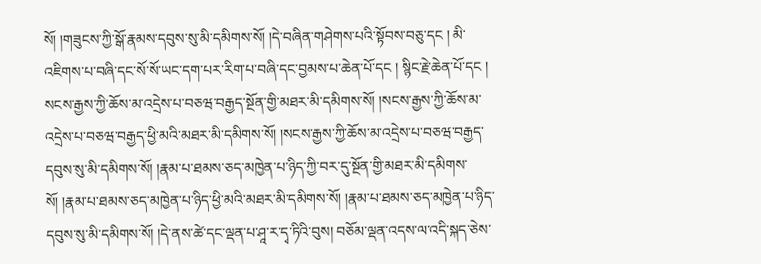སོ། །གཟུངས་ཀྱི་སྒོ་རྣམས་དབུས་སུ་མི་དམིགས་སོ། །དེ་བཞིན་གཤེགས་པའི་སྟོབས་བཅུ་དང ། མི་འཇིགས་པ་བཞི་དང་སོ་སོ་ཡང་དག་པར་རིག་པ་བཞི་དང་བྱམས་པ་ཆེན་པོ་དང ། སྙིང་རྗེ་ཆེན་པོ་དང ། སངས་རྒྱས་ཀྱི་ཆོས་མ་འདྲེས་པ་བཅཝ་བརྒྱད་སྔོན་གྱི་མཐར་མི་དམིགས་སོ། །སངས་རྒྱས་ཀྱི་ཆོས་མ་འདྲེས་པ་བཅཝ་བརྒྱད་ཕྱི་མའི་མཐར་མི་དམིགས་སོ། །སངས་རྒྱས་ཀྱི་ཆོས་མ་འདྲེས་པ་བཅཝ་བརྒྱད་དབུས་སུ་མི་དམིགས་སོ། །རྣམ་པ་ཐམས་ཅད་མཁྱེན་པ་ཉིད་ཀྱི་བར་དུ་སྔོན་གྱི་མཐར་མི་དམིགས་སོ། །རྣམ་པ་ཐམས་ཅད་མཁྱེན་པ་ཉིད་ཕྱི་མའི་མཐར་མི་དམིགས་སོ། །རྣམ་པ་ཐམས་ཅད་མཁྱེན་པ་ཉིད་དབུས་སུ་མི་དམིགས་སོ། །དེ་ནས་ཚེ་དང་ལྡན་པ་ཤཱ་ར་དྭ་ཏིའི་བུས། བཅོམ་ལྡན་འདས་ལ་འདི་སྐད་ཅེས་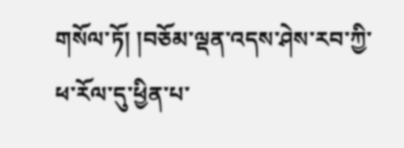གསོལ་ཏོ། །བཅོམ་ལྡན་འདས་ཤེས་རབ་ཀྱི་ཕ་རོལ་དུ་ཕྱིན་པ་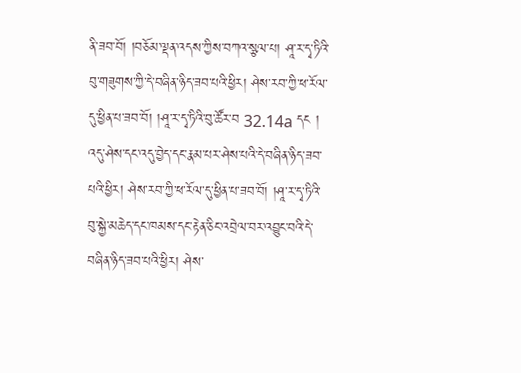ནི་ཟབ་བོ། །བཅོམ་ལྡན་འདས་ཀྱིས་བཀའ་སྩལ་པ། ཤཱ་ར་དྭ་ཏིའི་བུ་གཟུགས་ཀྱི་དེ་བཞིན་ཉིད་ཟབ་པའི་ཕྱིར། ཤེས་རབ་ཀྱི་ཕ་རོལ་དུ་ཕྱིན་པ་ཟབ་བོ། །ཤཱ་ར་དྭ་ཏིའི་བུ་ཚོར་བ 32.14a དང ། འདུ་ཤེས་དང་འདུ་བྱེད་དང་རྣམ་པར་ཤེས་པའི་དེ་བཞིན་ཉིད་ཟབ་པའི་ཕྱིར། ཤེས་རབ་ཀྱི་ཕ་རོལ་དུ་ཕྱིན་པ་ཟབ་བོ། །ཤཱ་ར་དྭ་ཏིའི་བུ་སྐྱེ་མཆེད་དང་ཁམས་དང་རྟེན་ཅིང་འབྲེལ་བར་འབྱུང་བའི་དེ་བཞིན་ཉིད་ཟབ་པའི་ཕྱིར། ཤེས་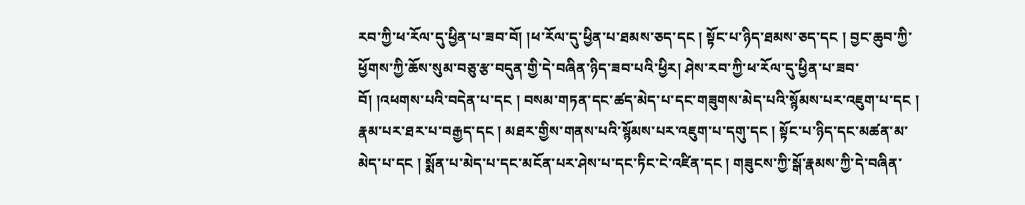རབ་ཀྱི་ཕ་རོལ་དུ་ཕྱིན་པ་ཟབ་བོ། །ཕ་རོལ་དུ་ཕྱིན་པ་ཐམས་ཅད་དང ། སྟོང་པ་ཉིད་ཐམས་ཅད་དང ། བྱང་ཆུབ་ཀྱི་ཕྱོགས་ཀྱི་ཆོས་སུམ་བཅུ་རྩ་བདུན་གྱི་དེ་བཞིན་ཉིད་ཟབ་པའི་ཕྱིར། ཤེས་རབ་ཀྱི་ཕ་རོལ་དུ་ཕྱིན་པ་ཟབ་བོ། །འཕགས་པའི་བདེན་པ་དང ། བསམ་གཏན་དང་ཚད་མེད་པ་དང་གཟུགས་མེད་པའི་སྙོམས་པར་འཇུག་པ་དང ། རྣམ་པར་ཐར་པ་བརྒྱད་དང ། མཐར་གྱིས་གནས་པའི་སྙོམས་པར་འཇུག་པ་དགུ་དང ། སྟོང་པ་ཉིད་དང་མཚན་མ་མེད་པ་དང ། སྨོན་པ་མེད་པ་དང་མངོན་པར་ཤེས་པ་དང་ཏིང་ངེ་འཛིན་དང ། གཟུངས་ཀྱི་སྒོ་རྣམས་ཀྱི་དེ་བཞིན་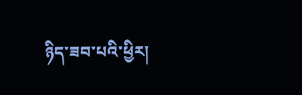ཉིད་ཟབ་པའི་ཕྱིར།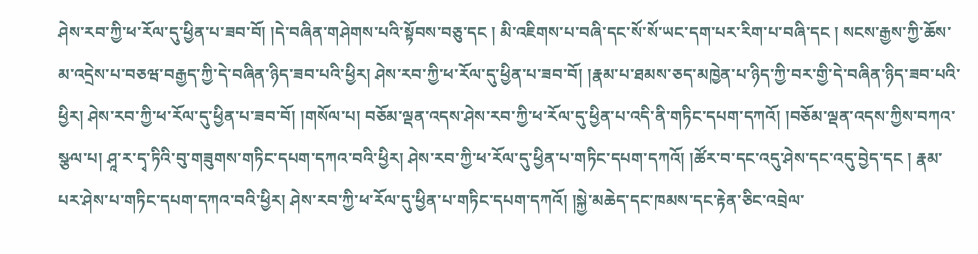ཤེས་རབ་ཀྱི་ཕ་རོལ་དུ་ཕྱིན་པ་ཟབ་བོ། །དེ་བཞིན་གཤེགས་པའི་སྟོབས་བཅུ་དང ། མི་འཇིགས་པ་བཞི་དང་སོ་སོ་ཡང་དག་པར་རིག་པ་བཞི་དང ། སངས་རྒྱས་ཀྱི་ཆོས་མ་འདྲེས་པ་བཅཝ་བརྒྱད་ཀྱི་དེ་བཞིན་ཉིད་ཟབ་པའི་ཕྱིར། ཤེས་རབ་ཀྱི་ཕ་རོལ་དུ་ཕྱིན་པ་ཟབ་བོ། །རྣམ་པ་ཐམས་ཅད་མཁྱེན་པ་ཉིད་ཀྱི་བར་གྱི་དེ་བཞིན་ཉིད་ཟབ་པའི་ཕྱིར། ཤེས་རབ་ཀྱི་ཕ་རོལ་དུ་ཕྱིན་པ་ཟབ་བོ། །གསོལ་པ། བཅོམ་ལྡན་འདས་ཤེས་རབ་ཀྱི་ཕ་རོལ་དུ་ཕྱིན་པ་འདི་ནི་གཏིང་དཔག་དཀའོ། །བཅོམ་ལྡན་འདས་ཀྱིས་བཀའ་སྩལ་པ། ཤཱ་ར་དྭ་ཏིའི་བུ་གཟུགས་གཏིང་དཔག་དཀའ་བའི་ཕྱིར། ཤེས་རབ་ཀྱི་ཕ་རོལ་དུ་ཕྱིན་པ་གཏིང་དཔག་དཀའོ། །ཚོར་བ་དང་འདུ་ཤེས་དང་འདུ་བྱེད་དང ། རྣམ་པར་ཤེས་པ་གཏིང་དཔག་དཀའ་བའི་ཕྱིར། ཤེས་རབ་ཀྱི་ཕ་རོལ་དུ་ཕྱིན་པ་གཏིང་དཔག་དཀའོ། །སྐྱེ་མཆེད་དང་ཁམས་དང་རྟེན་ཅིང་འབྲེལ་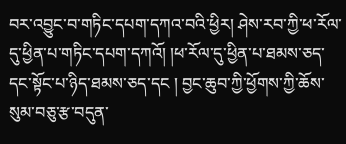བར་འབྱུང་བ་གཏིང་དཔག་དཀའ་བའི་ཕྱིར། ཤེས་རབ་ཀྱི་ཕ་རོལ་དུ་ཕྱིན་པ་གཏིང་དཔག་དཀའོ། །ཕ་རོལ་དུ་ཕྱིན་པ་ཐམས་ཅད་དང་སྟོང་པ་ཉིད་ཐམས་ཅད་དང ། བྱང་ཆུབ་ཀྱི་ཕྱོགས་ཀྱི་ཆོས་སུམ་བཅུ་རྩ་བདུན་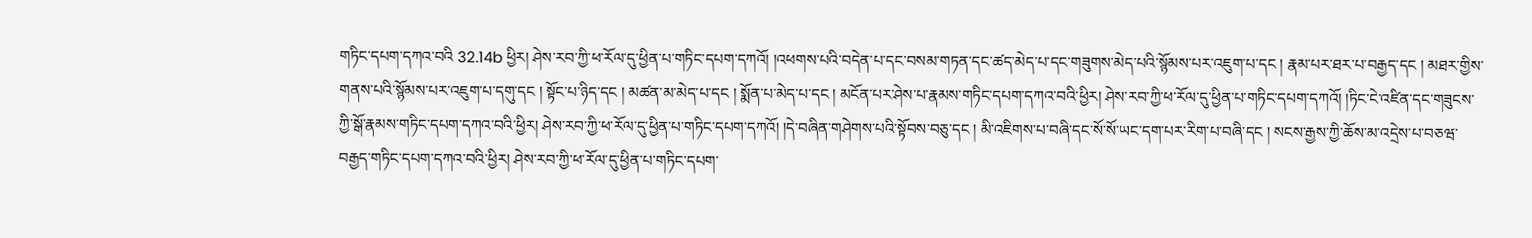གཏིང་དཔག་དཀའ་བའི 32.14b ཕྱིར། ཤེས་རབ་ཀྱི་ཕ་རོལ་དུ་ཕྱིན་པ་གཏིང་དཔག་དཀའོ། །འཕགས་པའི་བདེན་པ་དང་བསམ་གཏན་དང་ཚད་མེད་པ་དང་གཟུགས་མེད་པའི་སྙོམས་པར་འཇུག་པ་དང ། རྣམ་པར་ཐར་པ་བརྒྱད་དང ། མཐར་གྱིས་གནས་པའི་སྙོམས་པར་འཇུག་པ་དགུ་དང ། སྟོང་པ་ཉིད་དང ། མཚན་མ་མེད་པ་དང ། སྨོན་པ་མེད་པ་དང ། མངོན་པར་ཤེས་པ་རྣམས་གཏིང་དཔག་དཀའ་བའི་ཕྱིར། ཤེས་རབ་ཀྱི་ཕ་རོལ་དུ་ཕྱིན་པ་གཏིང་དཔག་དཀའོ། །ཏིང་ངེ་འཛིན་དང་གཟུངས་ཀྱི་སྒོ་རྣམས་གཏིང་དཔག་དཀའ་བའི་ཕྱིར། ཤེས་རབ་ཀྱི་ཕ་རོལ་དུ་ཕྱིན་པ་གཏིང་དཔག་དཀའོ། །དེ་བཞིན་གཤེགས་པའི་སྟོབས་བཅུ་དང ། མི་འཇིགས་པ་བཞི་དང་སོ་སོ་ཡང་དག་པར་རིག་པ་བཞི་དང ། སངས་རྒྱས་ཀྱི་ཆོས་མ་འདྲེས་པ་བཅཝ་བརྒྱད་གཏིང་དཔག་དཀའ་བའི་ཕྱིར། ཤེས་རབ་ཀྱི་ཕ་རོལ་དུ་ཕྱིན་པ་གཏིང་དཔག་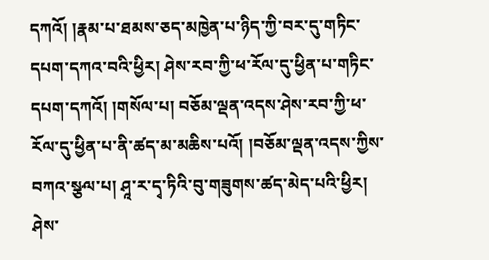དཀའོ། །རྣམ་པ་ཐམས་ཅད་མཁྱེན་པ་ཉིད་ཀྱི་བར་དུ་གཏིང་དཔག་དཀའ་བའི་ཕྱིར། ཤེས་རབ་ཀྱི་ཕ་རོལ་དུ་ཕྱིན་པ་གཏིང་དཔག་དཀའོ། །གསོལ་པ། བཅོམ་ལྡན་འདས་ཤེས་རབ་ཀྱི་ཕ་རོལ་དུ་ཕྱིན་པ་ནི་ཚད་མ་མཆིས་པའོ། །བཅོམ་ལྡན་འདས་ཀྱིས་བཀའ་སྩལ་པ། ཤཱ་ར་དྭ་ཏིའི་བུ་གཟུགས་ཚད་མེད་པའི་ཕྱིར། ཤེས་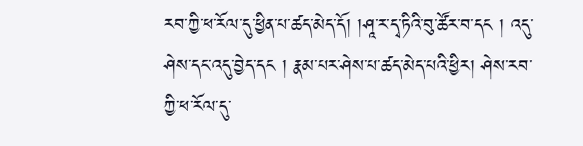རབ་ཀྱི་ཕ་རོལ་དུ་ཕྱིན་པ་ཚད་མེད་དོ། །ཤཱ་ར་དྭ་ཏིའི་བུ་ཚོར་བ་དང ། འདུ་ཤེས་དང་འདུ་བྱེད་དང ། རྣམ་པར་ཤེས་པ་ཚད་མེད་པའི་ཕྱིར། ཤེས་རབ་ཀྱི་ཕ་རོལ་དུ་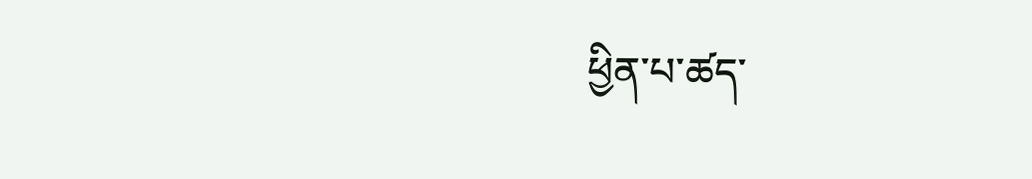ཕྱིན་པ་ཚད་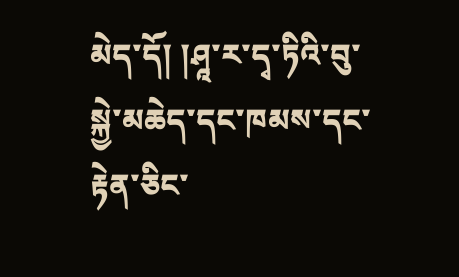མེད་དོ། །ཤཱ་ར་དྭ་ཏིའི་བུ་སྐྱེ་མཆེད་དང་ཁམས་དང་རྟེན་ཅིང་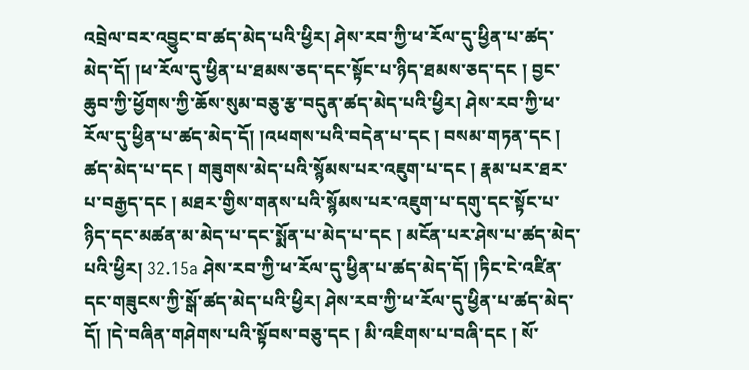འབྲེལ་བར་འབྱུང་བ་ཚད་མེད་པའི་ཕྱིར། ཤེས་རབ་ཀྱི་ཕ་རོལ་དུ་ཕྱིན་པ་ཚད་མེད་དོ། །ཕ་རོལ་དུ་ཕྱིན་པ་ཐམས་ཅད་དང་སྟོང་པ་ཉིད་ཐམས་ཅད་དང ། བྱང་ཆུབ་ཀྱི་ཕྱོགས་ཀྱི་ཆོས་སུམ་བཅུ་རྩ་བདུན་ཚད་མེད་པའི་ཕྱིར། ཤེས་རབ་ཀྱི་ཕ་རོལ་དུ་ཕྱིན་པ་ཚད་མེད་དོ། །འཕགས་པའི་བདེན་པ་དང ། བསམ་གཏན་དང ། ཚད་མེད་པ་དང ། གཟུགས་མེད་པའི་སྙོམས་པར་འཇུག་པ་དང ། རྣམ་པར་ཐར་པ་བརྒྱད་དང ། མཐར་གྱིས་གནས་པའི་སྙོམས་པར་འཇུག་པ་དགུ་དང་སྟོང་པ་ཉིད་དང་མཚན་མ་མེད་པ་དང་སྨོན་པ་མེད་པ་དང ། མངོན་པར་ཤེས་པ་ཚད་མེད་པའི་ཕྱིར། 32.15a ཤེས་རབ་ཀྱི་ཕ་རོལ་དུ་ཕྱིན་པ་ཚད་མེད་དོ། །ཏིང་ངེ་འཛིན་དང་གཟུངས་ཀྱི་སྒོ་ཚད་མེད་པའི་ཕྱིར། ཤེས་རབ་ཀྱི་ཕ་རོལ་དུ་ཕྱིན་པ་ཚད་མེད་དོ། །དེ་བཞིན་གཤེགས་པའི་སྟོབས་བཅུ་དང ། མི་འཇིགས་པ་བཞི་དང ། སོ་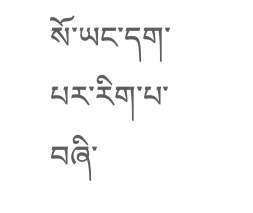སོ་ཡང་དག་པར་རིག་པ་བཞི་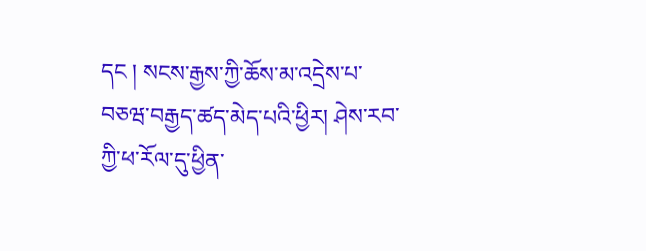དང ། སངས་རྒྱས་ཀྱི་ཆོས་མ་འདྲེས་པ་བཅཝ་བརྒྱད་ཚད་མེད་པའི་ཕྱིར། ཤེས་རབ་ཀྱི་ཕ་རོལ་དུ་ཕྱིན་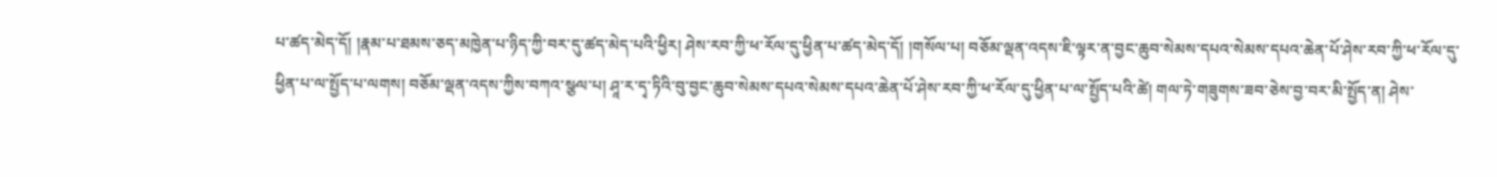པ་ཚད་མེད་དོ། །རྣམ་པ་ཐམས་ཅད་མཁྱེན་པ་ཉིད་ཀྱི་བར་དུ་ཚད་མེད་པའི་ཕྱིར། ཤེས་རབ་ཀྱི་ཕ་རོལ་དུ་ཕྱིན་པ་ཚད་མེད་དོ། །གསོལ་པ། བཅོམ་ལྡན་འདས་ཇི་ལྟར་ན་བྱང་ཆུབ་སེམས་དཔའ་སེམས་དཔའ་ཆེན་པོ་ཤེས་རབ་ཀྱི་ཕ་རོལ་དུ་ཕྱིན་པ་ལ་སྤྱོད་པ་ལགས། བཅོམ་ལྡན་འདས་ཀྱིས་བཀའ་སྩལ་པ། ཤཱ་ར་དྭ་ཏིའི་བུ་བྱང་ཆུབ་སེམས་དཔའ་སེམས་དཔའ་ཆེན་པོ་ཤེས་རབ་ཀྱི་ཕ་རོལ་དུ་ཕྱིན་པ་ལ་སྤྱོད་པའི་ཚེ། གལ་ཏེ་གཟུགས་ཟབ་ཅེས་བྱ་བར་མི་སྤྱོད་ན། ཤེས་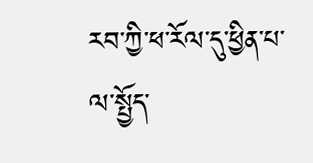རབ་ཀྱི་ཕ་རོལ་དུ་ཕྱིན་པ་ལ་སྤྱོད་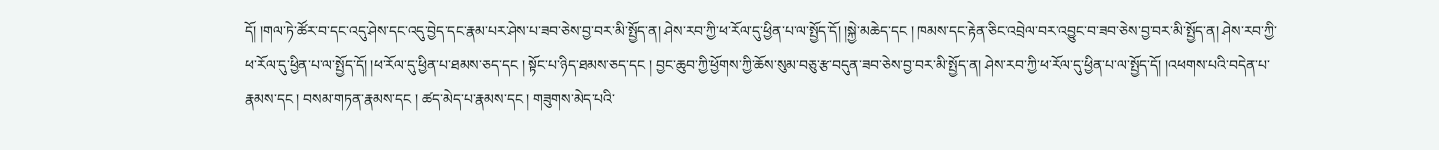དོ། །གལ་ཏེ་ཚོར་བ་དང་འདུ་ཤེས་དང་འདུ་བྱེད་དང་རྣམ་པར་ཤེས་པ་ཟབ་ཅེས་བྱ་བར་མི་སྤྱོད་ན། ཤེས་རབ་ཀྱི་ཕ་རོལ་དུ་ཕྱིན་པ་ལ་སྤྱོད་དོ། །སྐྱེ་མཆེད་དང ། ཁམས་དང་རྟེན་ཅིང་འབྲེལ་བར་འབྱུང་བ་ཟབ་ཅེས་བྱ་བར་མི་སྤྱོད་ན། ཤེས་རབ་ཀྱི་ཕ་རོལ་དུ་ཕྱིན་པ་ལ་སྤྱོད་དོ། །ཕ་རོལ་དུ་ཕྱིན་པ་ཐམས་ཅད་དང ། སྟོང་པ་ཉིད་ཐམས་ཅད་དང ། བྱང་ཆུབ་ཀྱི་ཕྱོགས་ཀྱི་ཆོས་སུམ་བཅུ་རྩ་བདུན་ཟབ་ཅེས་བྱ་བར་མི་སྤྱོད་ན། ཤེས་རབ་ཀྱི་ཕ་རོལ་དུ་ཕྱིན་པ་ལ་སྤྱོད་དོ། །འཕགས་པའི་བདེན་པ་རྣམས་དང ། བསམ་གཏན་རྣམས་དང ། ཚད་མེད་པ་རྣམས་དང ། གཟུགས་མེད་པའི་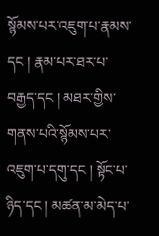སྙོམས་པར་འཇུག་པ་རྣམས་དང ། རྣམ་པར་ཐར་པ་བརྒྱད་དང ། མཐར་གྱིས་གནས་པའི་སྙོམས་པར་འཇུག་པ་དགུ་དང ། སྟོང་པ་ཉིད་དང ། མཚན་མ་མེད་པ་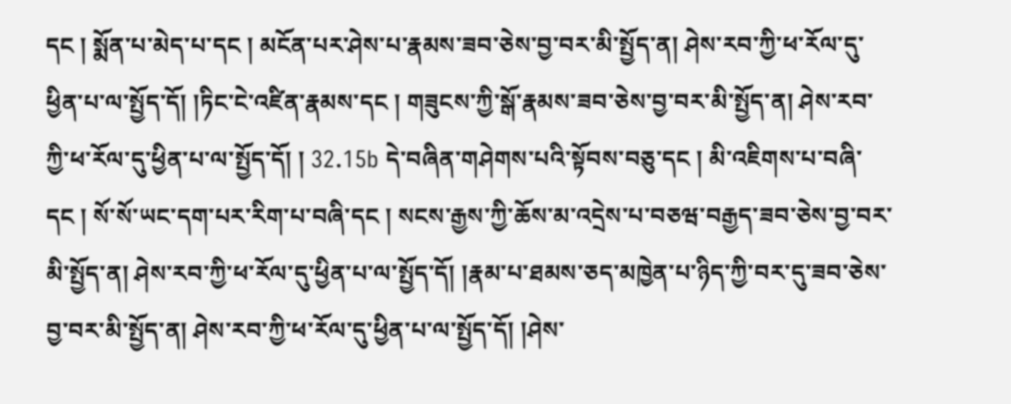དང ། སྨོན་པ་མེད་པ་དང ། མངོན་པར་ཤེས་པ་རྣམས་ཟབ་ཅེས་བྱ་བར་མི་སྤྱོད་ན། ཤེས་རབ་ཀྱི་ཕ་རོལ་དུ་ཕྱིན་པ་ལ་སྤྱོད་དོ། །ཏིང་ངེ་འཛིན་རྣམས་དང ། གཟུངས་ཀྱི་སྒོ་རྣམས་ཟབ་ཅེས་བྱ་བར་མི་སྤྱོད་ན། ཤེས་རབ་ཀྱི་ཕ་རོལ་དུ་ཕྱིན་པ་ལ་སྤྱོད་དོ། ། 32.15b དེ་བཞིན་གཤེགས་པའི་སྟོབས་བཅུ་དང ། མི་འཇིགས་པ་བཞི་དང ། སོ་སོ་ཡང་དག་པར་རིག་པ་བཞི་དང ། སངས་རྒྱས་ཀྱི་ཆོས་མ་འདྲེས་པ་བཅཝ་བརྒྱད་ཟབ་ཅེས་བྱ་བར་མི་སྤྱོད་ན། ཤེས་རབ་ཀྱི་ཕ་རོལ་དུ་ཕྱིན་པ་ལ་སྤྱོད་དོ། །རྣམ་པ་ཐམས་ཅད་མཁྱེན་པ་ཉིད་ཀྱི་བར་དུ་ཟབ་ཅེས་བྱ་བར་མི་སྤྱོད་ན། ཤེས་རབ་ཀྱི་ཕ་རོལ་དུ་ཕྱིན་པ་ལ་སྤྱོད་དོ། །ཤེས་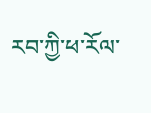རབ་ཀྱི་ཕ་རོལ་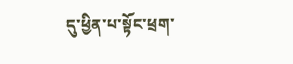དུ་ཕྱིན་པ་སྟོང་ཕྲག་